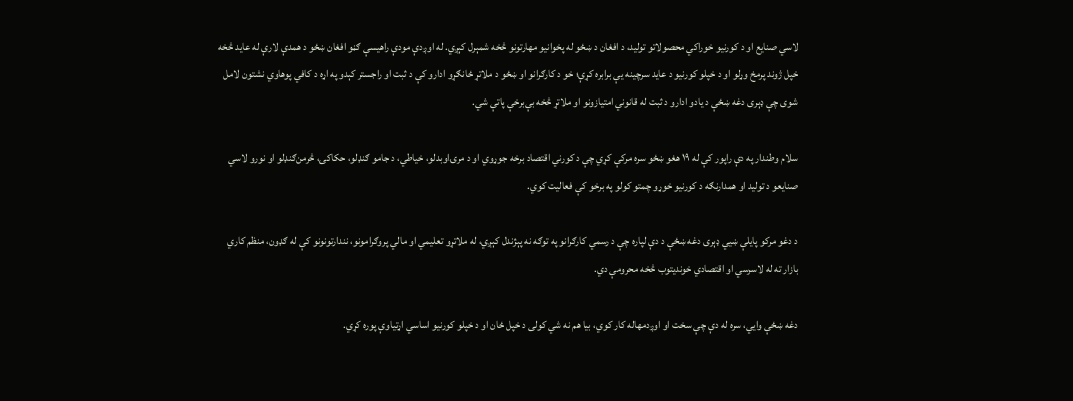لاسي صنایع او د کورنیو خوراکي محصولاتو تولید، د افغان د ښځو له پخوانیو مهارتونو څخه شمېرل کېږي. له اوږدې مودې راهیسې ګڼو افغان ښځو د همدې لارې له عاید څخه خپل ژوند پرمخ وړلو او د خپلو کورنیو د عاید سرچینه یې برابره کړې؛ خو د کارګرانو او ښځو د ملاتړ ځانګړو ادارو کې د ثبت او راجستر کېدو په اړه د کافي پوهاوي نشتون لامل شوی چې ډېری دغه ښځې د یادو ادارو د ثبت له قانوني امتیازونو او ملاتړ څخه بې‌برخې پاتې شي.

سلام وطندار په دې راپور کې له ۱۹ هغو ښځو سره مرکې کړي چې د کورني اقتصاد برخه جوړوي او د مرۍ‌اوبدلو، خیاطي، د جامو ګنډلو، حکاکۍ، څرمن‌ګنډلو او نورو لاسي صنایعو د تولید او همدارنګه د کورنیو خوړو چمتو کولو په برخو کې فعالیت کوي.

د دغو مرکو پایلې ښيي ډېری دغه ښځې د دې لپاره چې د رسمي کارګرانو په توګه نه پېژندل کېږي، له ملاتړو تعلیمي او مالي پروګرامونو، نندارتونونو کې له ګډون، منظم کاري بازار ته له لاسرسي او اقتصادي خوندیتوب څخه محرومې دي.

دغه ښځې وايي، سره له دې چې سخت او اوږدمهاله کار کوي، بیا هم نه شي کولی د خپل ځان او د خپلو کورنیو اساسي اړتیاوې پوره کړي.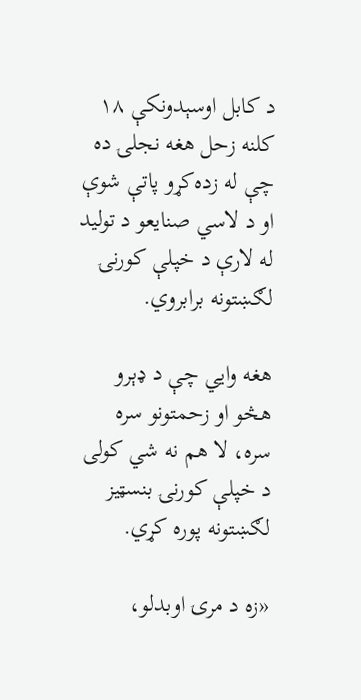د کابل اوسېدونکې ۱۸ کلنه زحل هغه نجلۍ ده چې له زده‌کړو پاتې شوې او د لاسي صنایعو د تولید له لارې د خپلې کورنۍ لګښتونه برابروي.

هغه وايي چې د ډېرو هڅو او زحمتونو سره سره، لا هم نه شي کولی د خپلې کورنۍ بنسټیز لګښتونه پوره کړي.

«زه د مرۍ اوبدلو،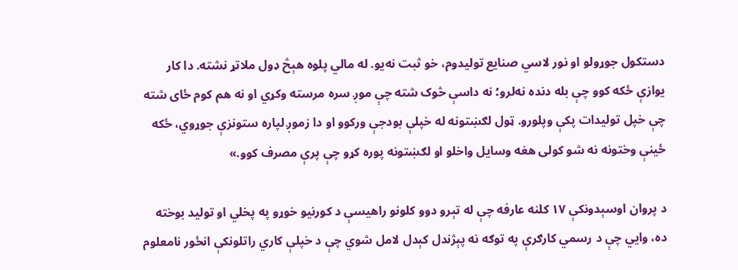دستکول‌ جوړولو او نور لاسي صنایع تولیدوم، خو ثبت نه‌یو. له مالي پلوه هېڅ ډول ملاتړ نشته. دا کار یوازې ځکه کوو چې بله دنده نه‌لرو؛ نه داسې څوک شته چې موږ سره مرسته وکړي او نه هم کوم ځای شته چې خپل تولیدات پکې وپلورو. ټول لګښتونه له خپلې بودجې ورکوو او دا زموږ لپاره ستونزې جوړوي، ځکه ځینې وختونه نه شو کولی هغه وسایل واخلو او لګښتونه پوره کړو چې پرې مصرف کوو.»

د پروان اوسېدونکې ۱۷ کلنه عارفه چې له تېرو دوو کلونو راهیسې د کورنیو خوړو په پخلي او تولید بوخته ده، وايي چې د رسمي کارګرې په توګه نه پېژندل کېدل لامل شوي چې د خپلې کاري راتلونکې انځور نامعلوم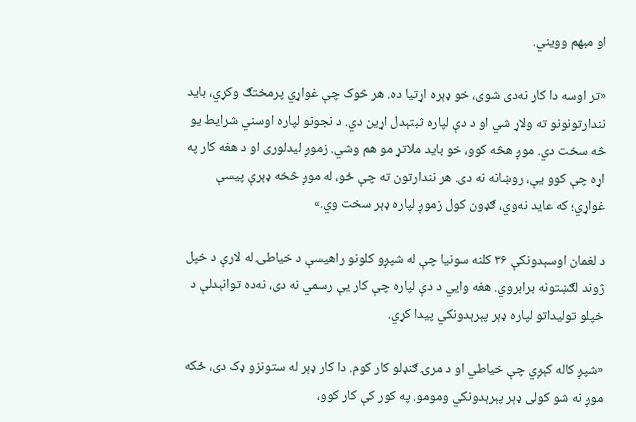او مبهم وویني.

«تر اوسه دا کار نه‌دی شوی، خو ډېره اړتیا ده. هر څوک چې غواړي پرمختګ وکړي، باید نندارتونونو ته ولاړ شي او د دې لپاره ثبتېدل اړین دي. د نجونو لپاره اوسني شرایط یو څه سخت دي. موږ هڅه کوو، خو باید ملاتړ مو هم وشي. زموږ لیدلوری او د هغه کار په اړه چې کوو یې، روښانه نه دی. هر نندارتون ته چې ځو، له موږ څخه ډېرې پیسې غواړي؛ که عاید نه‌وي، ګډون کول زموږ لپاره ډېر سخت وي.»

د لغمان اوسېدونکې ۳۶ کلنه سونیا چې له شپږو کلونو راهیسې د خیاطۍ له لارې د خپل ژوند لګښتونه برابروي. هغه وايي د دې لپاره چې کار یې رسمي نه دی، نه‌ده توانېدلې د خپلو تولیداتو لپاره ډېر پېرېدونکي پیدا کړي.

«شپږ کاله کېږي چې خیاطي او د مرۍ ګنډلو کار کوم. دا کار ډېر له ستونزو ډک دی، ځکه موږ نه شو کولی ډېر پېرېدونکي ومومو. په کور کې کار کوو،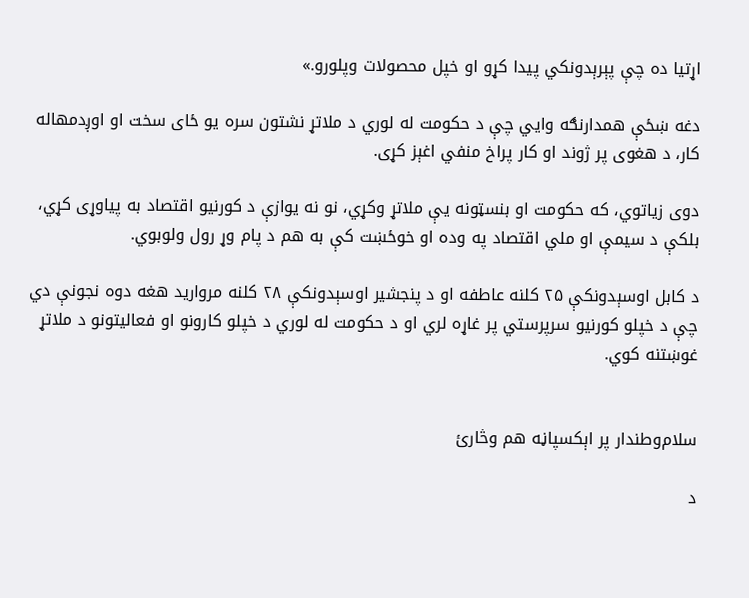اړتیا ده چې پېرېدونکي پیدا کړو او خپل محصولات وپلورو.»

دغه ښځې همدارنګه وايي چې د حکومت له لوري د ملاتړ نشتون سره یو ځای سخت او اوږدمهاله کار، د هغوی پر ژوند او کار پراخ منفي اغېز کړی.

دوی زیاتوي، که حکومت او بنسټونه یې ملاتړ ‌وکړي، نو نه یوازې د کورنیو اقتصاد به پیاوړی کړي، بلکې د سیمې او ملي اقتصاد په وده او خوځښت کې به هم د پام وړ رول ولوبوي.

د کابل اوسېدونکې ۲۵ کلنه عاطفه او د پنجشیر اوسېدونکې ۲۸ کلنه مروارید هغه دوه نجونې دي چې د خپلو کورنیو سرپرستي پر غاړه لري او د حکومت له لوري د خپلو کارونو او فعالیتونو د ملاتړ غوښتنه کوي.


سلام‌وطندار پر اېکسپاڼه هم وڅارئ

د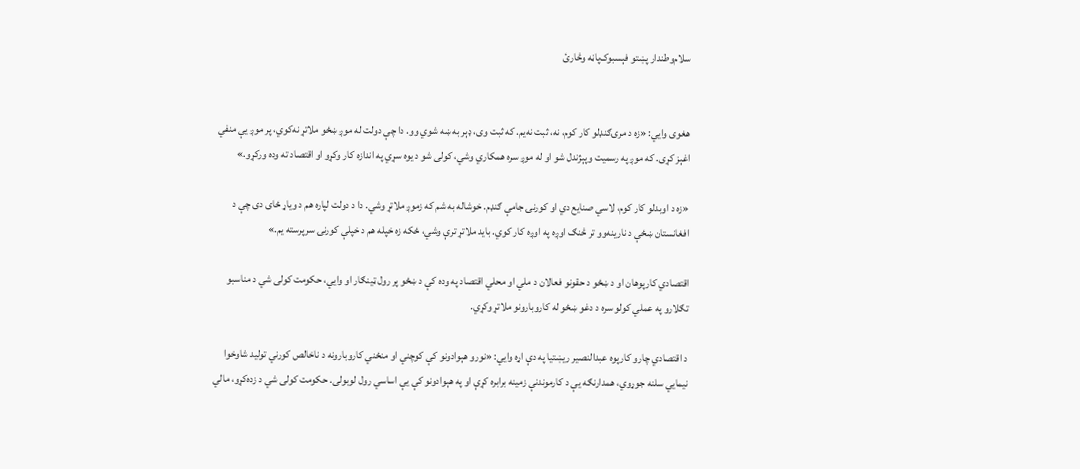سلام‌وطندار پښتو فېسبوک‌پاڼه وڅارئ


هغوی وايي: «زه د مرۍ‌ګنډلو کار کوم، نه، ثبت نه‌یم. که ثبت وی، ډېر به ښه شوي وو. دا چې دولت له موږ ښځو ملاتړ نه‌کوي، پر موږ یې منفي اغېز کړی. که موږ په رسمیت وپېژندل شو او له موږ سره همکاري وشي، کولی شو د یوه سړي په اندازه کار وکړو او اقتصاد ته وده ورکړو.»

«زه د اوبدلو کار کوم، لاسي صنایع دي او کورنۍ جامې ګنډم. خوشاله به شم که زموږ ملاتړ وشي. دا د دولت لپاره هم د ویاړ ځای دی چې د افغانستان ښځې د نارینه‌وو تر څنګ اوږه په اوږه کار کوي. باید ملاتړ ترې وشي، ځکه زه خپله هم د خپلې کورنۍ سرپرسته یم.»

اقتصادي کارپوهان او د ښځو د حقونو فعالان د ملي او محلي اقتصاد په وده کې د ښځو پر رول ټینګار او وايي، حکومت کولی شي د مناسبو تګلارو په عملي کولو سره د دغو ښځو له کاروبارونو ملاتړ وکړي.

د اقتصادي چارو کارپوه عبدالنصیر ریښتیا په دې اړه وايي: «نورو هېوادونو کې کوچني او منځني کاروبارونه د ناخالص کورني تولید شاوخوا نیمايي سلنه جوړوي، همدارنګه یې د کارموندنې زمینه برابره کړې او په هېوادونو کې یې اساسي رول لوبولی. حکومت کولی شي د زده‌کړو، مالي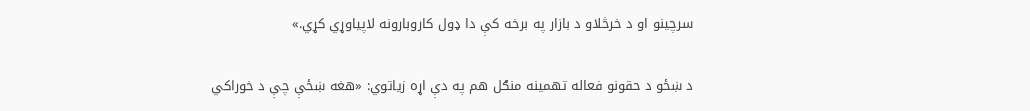سرچینو او د خرڅلاو د بازار په برخه کې دا ډول کاروبارونه لاپیاوړي کړي.»

د ښځو د حقونو فعاله تهمینه منګل هم په دې اړه زیاتوي: «هغه ښځې چې د خوراکي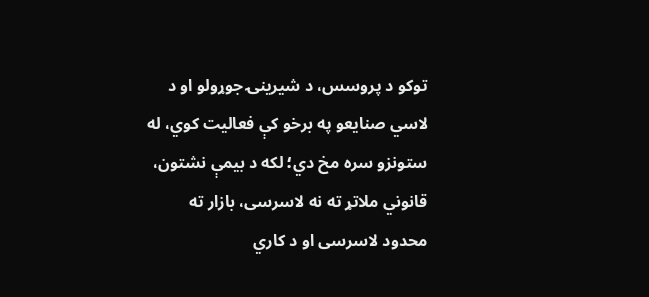توکو د پروسس، د شیرینۍ جوړولو او د لاسي صنایعو په برخو کې فعالیت کوي، له ستونزو سره مخ دي؛ لکه د بیمې نشتون، قانوني ملاتړ ته نه لاسرسی، بازار ته محدود لاسرسی او د کاري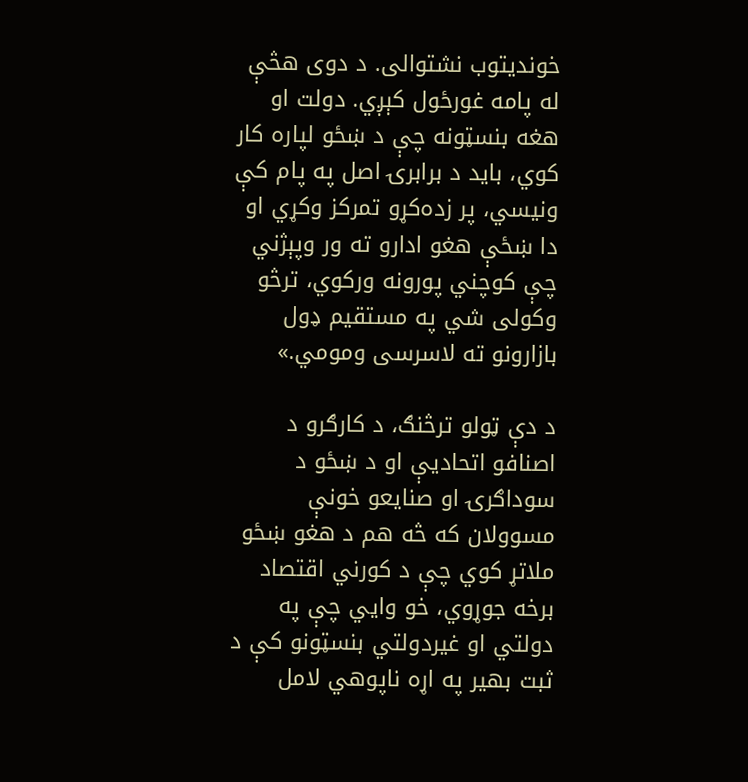خوندیتوب نشتوالی. د دوی هڅې له پامه غورځول کېږي. دولت او هغه بنسټونه چې د ښځو لپاره کار کوي، باید د برابرۍ اصل په پام کې ونیسي، پر زده‌کړو تمرکز وکړي او دا ښځې هغو ادارو ته ور وپېژني چې کوچني پورونه ورکوي، ترڅو وکولی شي په مستقیم ډول بازارونو ته لاسرسی ومومي.»

د دې ټولو ترڅنګ، د کارګرو د اصنافو اتحادیې او د ښځو د سوداګرۍ او صنایعو خونې مسوولان که څه هم د هغو ښځو ملاتړ کوي چې د کورني اقتصاد برخه جوړوي، خو وايي چې په دولتي او غیردولتي بنسټونو کې د ثبت بهیر په اړه ناپوهي لامل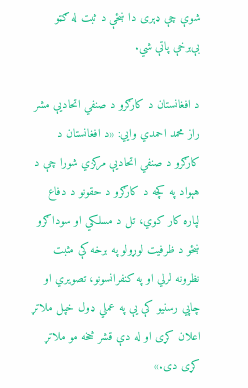شوې چې ډېری دا ښځې د ثبت له ګټو بې‌برخې پاتې شي.

د افغانستان د کارګرو د صنفي اتحادیې مشر راز محمد احمدي وايي: «د افغانستان د کارګرو د صنفي اتحادیې مرکزي شورا چې د هېواد په کچه د کارګرو د حقونو د دفاع لپاره کار کوي، تل د مسلکي او سوداګرو ښځو د ظرفيت لوړولو په برخه کې مثبت نظرونه لرلي او په کنفرانسونو، تصویري او چاپي رسنیو کې یې په عملي ډول خپل ملاتړ اعلان کړی او له دې قشر څخه مو ملاتړ کړی دی.»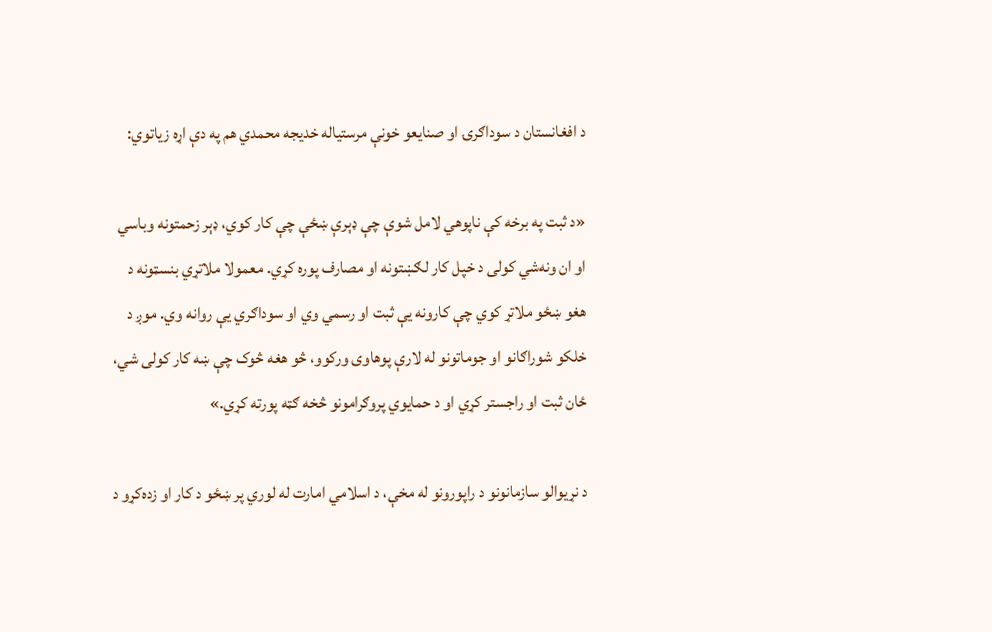د افغانستان د سوداګرۍ او صنایعو خونې مرستیاله خدیجه محمدي هم په دې اړه زیاتوي:

«د ثبت په برخه کې ناپوهي لامل شوې چې ډېرې ښځې چې کار کوي، ډېر زحمتونه وباسي او ان ونه‌شي کولی د خپل کار لګښتونه او مصارف پوره کړي. معمولا ملاتړي بنسټونه د هغو ښځو ملاتړ کوي چې کارونه یې ثبت او رسمي وي او سوداګري یې روانه وي. موږ د خلکو شوراګانو او جوماتونو له لارې پوهاوی ورکوو، څو هغه څوک چې ښه کار کولی شي، ځان ثبت او راجستر کړي او د حمایوي پروګرامونو څخه ګټه پورته کړي.»

د نړیوالو سازمانونو د راپورونو له مخې، د اسلامي امارت له لوري پر ښځو د کار او زده‌کړو د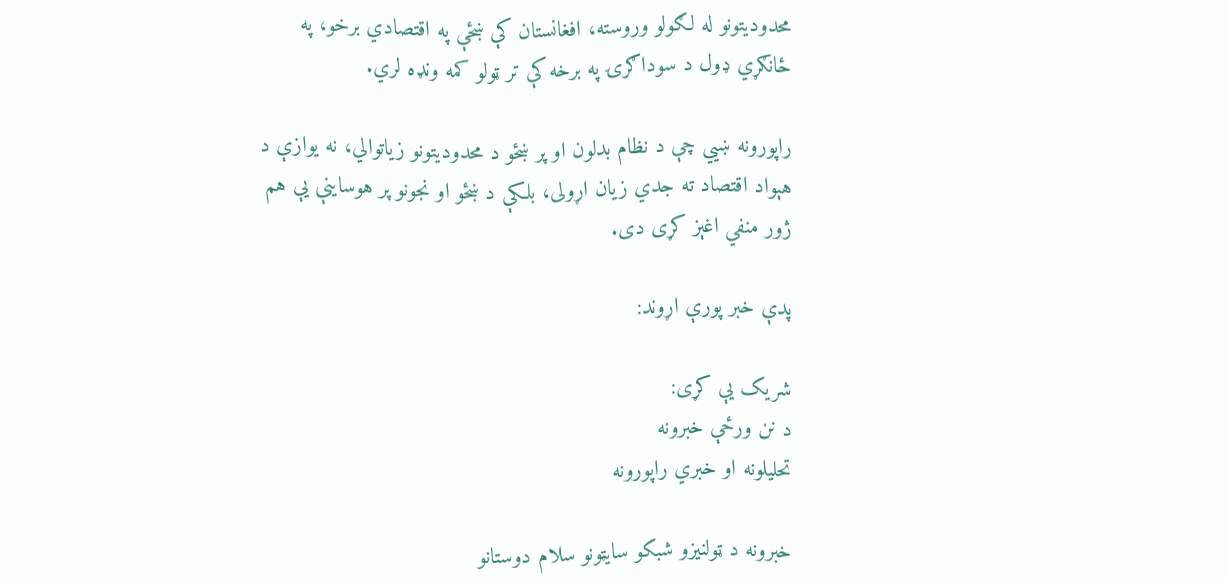محدودیتونو له لګولو وروسته، افغانستان کې ښځې په اقتصادي برخو، په ځانګړي ډول د سوداګرۍ په برخه کې تر ټولو کمه ونډه لري.

راپورونه ښيي چې د نظام بدلون او پر ښځو د محدودیتونو زیاتوالي، نه یوازې د هېواد اقتصاد ته جدي زیان اړولی، بلکې د ښځو او نجونو پر هوساینې یې هم ژور منفي اغېز کړی دی.

پدې خبر پورې اړوند:

شریک یې کړی:
د نن ورځې خبرونه
تحلیلونه او خبري راپورونه

خبرونه د ټولنیزو شبکو سایټونو سلام دوستانو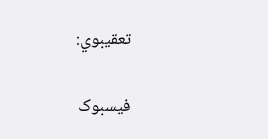تعقیبوي:

فیسبوک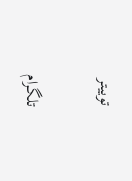توییتر

تلگرام